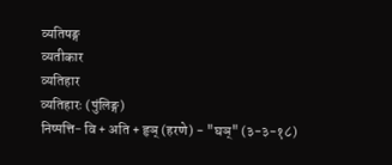व्यतिषङ्ग
व्यतीकार
व्यतिहार
व्यतिहारः (पुंलिङ्ग)
निष्पत्ति− वि + अति + हृञ् (हरणे) - "घञ्" (३-३-१८)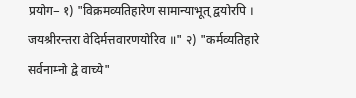प्रयोग− १) "विक्रमव्यतिहारेण सामान्याभूत् द्वयोरपि । जयश्रीरन्तरा वेदिर्मत्तवारणयोरिव ॥" २) "कर्मव्यतिहारे सर्वनाम्नो द्वे वाच्ये"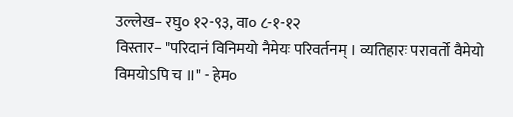उल्लेख− रघु० १२-९३, वा० ८-१-१२
विस्तार− "परिदानं विनिमयो नैमेयः परिवर्तनम् । व्यतिहारः परावर्तो वैमेयो विमयोऽपि च ॥" - हेम०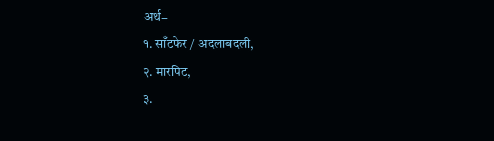अर्थ−
१. साँटफेर / अदलाबदली,
२. मारपिट,
३.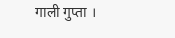गाली गुप्ता ।